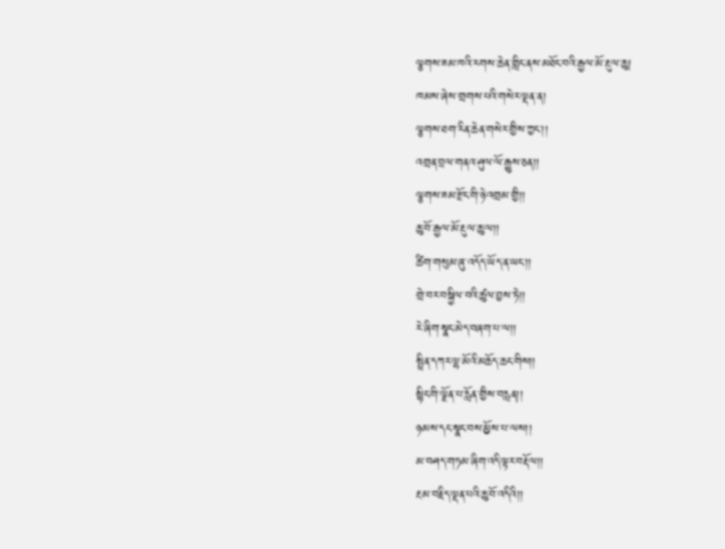ལྕགས་ཟམ་ཁའི་རགས་ཆེན་གླིང་ནས་མཐོང་བའི་རྒྱལ་མོ་རྔུལ་ཆུ།
ཁམས་ཞེས་གྲགས་པའི་གསེར་ལྡན་ན།
ལྕགས་ཐག་རིན་ཆེན་གསེར་གྱིས་ཀྱང་།།
འགྲན་བྲལ་གནའ་ཤུལ་ལོ་རྒྱུས་ཅན།།
ལྕགས་ཟམ་རྫོང་གི་ཉེ་འགྲམ་གྱི།།
ཆུ་བོ་རྒྱལ་མོ་རྔུལ་ཆུ་ལ།།
ཚིག་གསུམ་ཞུ་འདོད་ཡོད་ན་ཡང་།།
གྲེ་བར་བསྐྱིལ་བའི་ཚུལ་བྱས་ཏེ།།
རེ་ཞིག་སྣང་མེད་བཞག་པ་ལ།།
སྤྲིན་དཀར་ལྷ་མོའི་མཆོད་ཆང་གིས།།
སྙིང་གི་ལྗོན་པ་རློན་གྱིས་བརླན།།
ཉམས་དང་སྣང་བས་མྱོས་པ་ལས།།
མ་བཤད་གཏམ་ཞིག་འདི་ལྟར་བརྡོལ།།
རྔམ་བརྗིད་ལྡན་པའི་ཆུ་བོ་འདིའི།།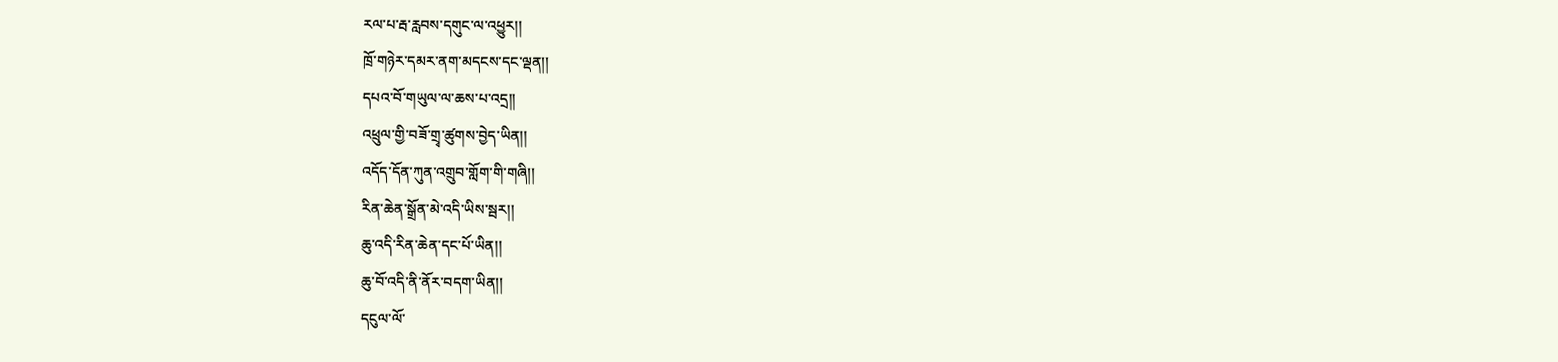རལ་པ་རྦ་རླབས་དགུང་ལ་འཕྱུར།།
ཁྲོ་གཉེར་དམར་ནག་མདངས་དང་ལྡན།།
དཔའ་བོ་གཡུལ་ལ་ཆས་པ་འདྲ།།
འཕྲུལ་གྱི་བཟོ་གྲྭ་ཚུགས་བྱེད་ཡིན།།
འདོད་དོན་ཀུན་འགྲུབ་གློག་གི་གཞི།།
རིན་ཆེན་སྒྲོན་མེ་འདི་ཡིས་སྦར།།
ཆུ་འདི་རིན་ཆེན་དང་པོ་ཡིན།།
ཆུ་བོ་འདི་ནི་ནོར་བདག་ཡིན།།
དངུལ་ལོ་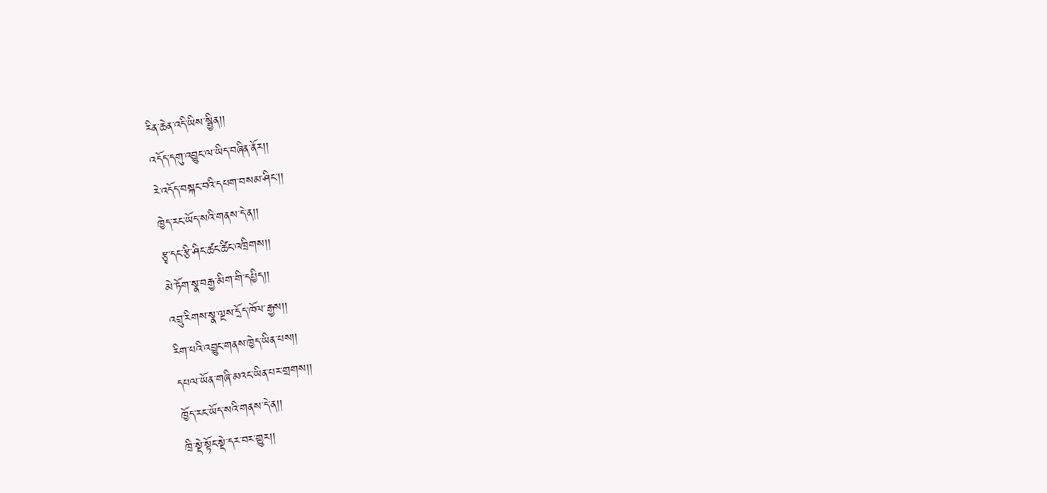རིན་ཆེན་འདི་ཡིས་སྦྱིན།།
འདོད་དགུ་འབྱུང་ལ་ཡིད་བཞིན་ནོར།།
རེ་འདོད་བསྐང་བའི་དཔག་བསམ་ཤིང་།།
ཁྱེད་རང་ཡོད་སའི་གནས་དེ་ན།།
རྩྭ་དང་རྩི་ཤིང་ཚང་ཚིང་འཁྲིགས།།
མེ་ཏོག་སྣ་བརྒྱ་མིག་གི་དཔྱིད།།
འབྲུ་རིགས་སྣ་ལྔས་དྲོད་ཁོལ་རྒྱས།།
རིག་པའི་འབྱུང་གནས་ཁྱེད་ཡིན་པས།།
དཔལ་ཡོན་གཞི་མའང་ཡིན་པར་གྲགས།།
ཁྱོད་རང་ཡོད་སའི་གནས་དེ་ན།།
ཁྲི་སྡེ་སྟོང་སྡེ་དར་བར་གྱུར།།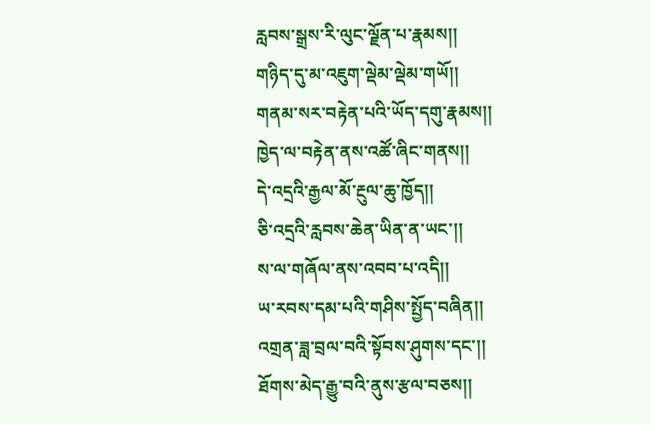རླབས་སྒྲས་རི་ལུང་ལྗོན་པ་རྣམས།།
གཉིད་དུ་མ་འཇུག་ལྡེམ་ལྡེམ་གཡོ།།
གནམ་སར་བརྟེན་པའི་ཡོད་དགུ་རྣམས།།
ཁྱེད་ལ་བརྟེན་ནས་འཚོ་ཞིང་གནས།།
དེ་འདྲའི་རྒྱལ་མོ་རྔུལ་ཆུ་ཁྱོད།།
ཅི་འདྲའི་རླབས་ཆེན་ཡིན་ན་ཡང་།།
ས་ལ་གཞོལ་ནས་འབབ་པ་འདི།།
ཡ་རབས་དམ་པའི་གཤིས་སྤྱོད་བཞིན།།
འགྲན་ཟླ་བྲལ་བའི་སྟོབས་ཤུགས་དང་།།
ཐོགས་མེད་རྒྱུ་བའི་ནུས་རྩལ་བཅས།།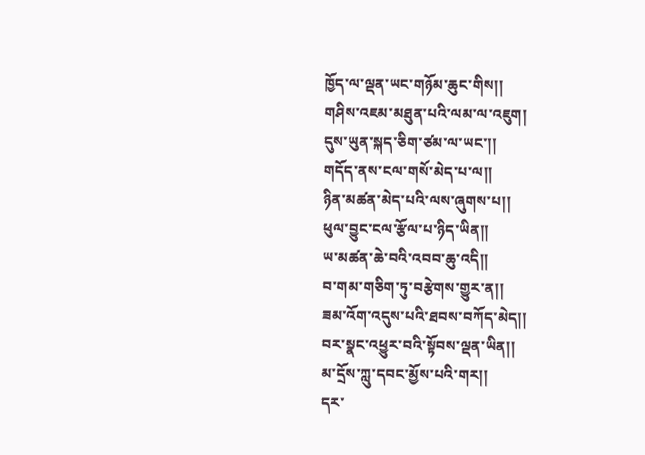ཁྱོད་ལ་ལྡན་ཡང་གཉོམ་ཆུང་གིས།།
གཤིས་འཇམ་མཐུན་པའི་ལམ་ལ་འཇུག།
དུས་ཡུན་སྐད་ཅིག་ཙམ་ལ་ཡང་།།
གདོད་ནས་ངལ་གསོ་མེད་པ་ལ།།
ཉིན་མཚན་མེད་པའི་ལས་ཞུགས་པ།།
ཕུལ་བྱུང་ངལ་རྩོལ་པ་ཉིད་ཡིན།།
ཡ་མཚན་ཆེ་བའི་འབབ་ཆུ་འདི།།
བ་གམ་གཅིག་ཏུ་བརྩེགས་གྱུར་ན།།
ཟམ་འོག་འདུས་པའི་ཐབས་བཀོད་མེད།།
བར་སྣང་འཕྱུར་བའི་སྟོབས་ལྡན་ཡིན།།
མ་དྲོས་ཀླུ་དབང་མྱོས་པའི་གར།།
དར་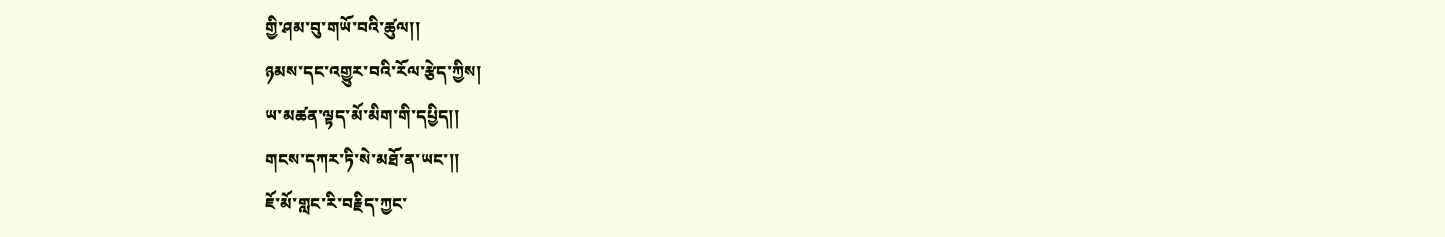གྱི་ཤམ་བུ་གཡོ་བའི་ཚུལ།།
ཉམས་དང་འགྱུར་བའི་རོལ་རྩེད་ཀྱིས།
ཡ་མཚན་ལྟད་མོ་མིག་གི་དཔྱིད།།
གངས་དཀར་ཏི་སེ་མཐོ་ན་ཡང་།།
ཇོ་མོ་གླང་རི་བརྗིད་ཀྱང་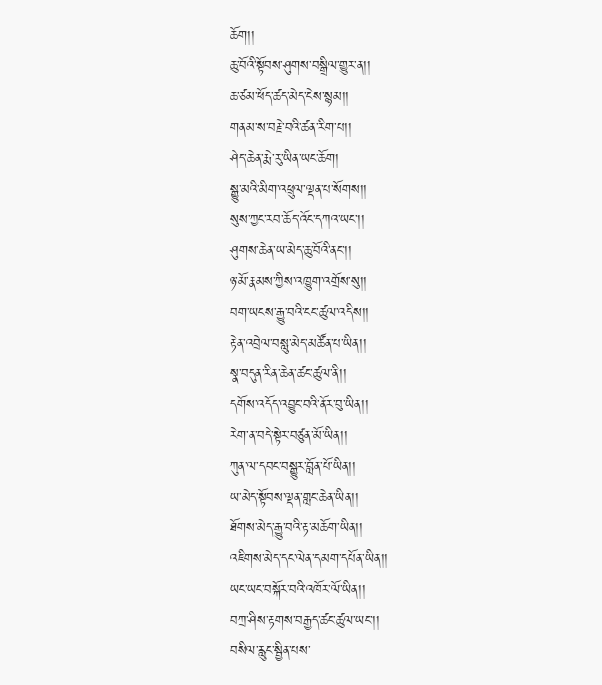ཆོག།།
ཆུ་བོའི་སྟོབས་ཤུགས་བསྒྲིལ་གྱུར་ན།།
ཆ་ཙམ་ཕོད་ཚད་མེད་ངེས་སྙམ།།
གནམ་ས་བརྗེ་བའི་ཚན་རིག་པ།།
ཤེད་ཆེན་རྨེ་རུ་ཡིན་ཡང་ཆོག།
སྒྱུ་མའི་མིག་འཕྲུལ་ལྡན་པ་སོགས།།
སུས་ཀྱང་རབ་ཆོད་འོང་དཀའ་ཡང་།།
ཤུགས་ཆེན་ཡ་མེད་ཆུ་བོའི་ནང་།།
ཉ་མོ་རྣམས་ཀྱིས་འཁྱུག་འགྲོས་སུ།།
བག་ཡངས་རྒྱུ་བའི་ངང་ཚུལ་འདིས།།
རྟེན་འབྲེལ་བསླུ་མེད་མཚོན་པ་ཡིན།།
སྣ་བདུན་རིན་ཆེན་ཚང་ཚུལ་ནི།།
དགོས་འདོད་འབྱུང་བའི་ནོར་བུ་ཡིན།།
རེག་ན་བདེ་སྟེར་བཙུན་མོ་ཡིན།།
ཀུན་ལ་དབང་བསྒྱུར་བློན་པོ་ཡིན།།
ཡ་མེད་སྟོབས་ལྡན་གླང་ཆེན་ཡིན།།
ཐོགས་མེད་རྒྱུ་བའི་རྟ་མཆོག་ཡིན།།
འཇིགས་མེད་དང་ལེན་དམག་དཔོན་ཡིན།།
ཡང་ཡང་བསྐོར་བའི་འཁོར་ལོ་ཡིན།།
བཀྲ་ཤིས་རྟགས་བརྒྱད་ཚང་ཚུལ་ཡང་།།
བསིལ་རླུང་སྦྱིན་པས་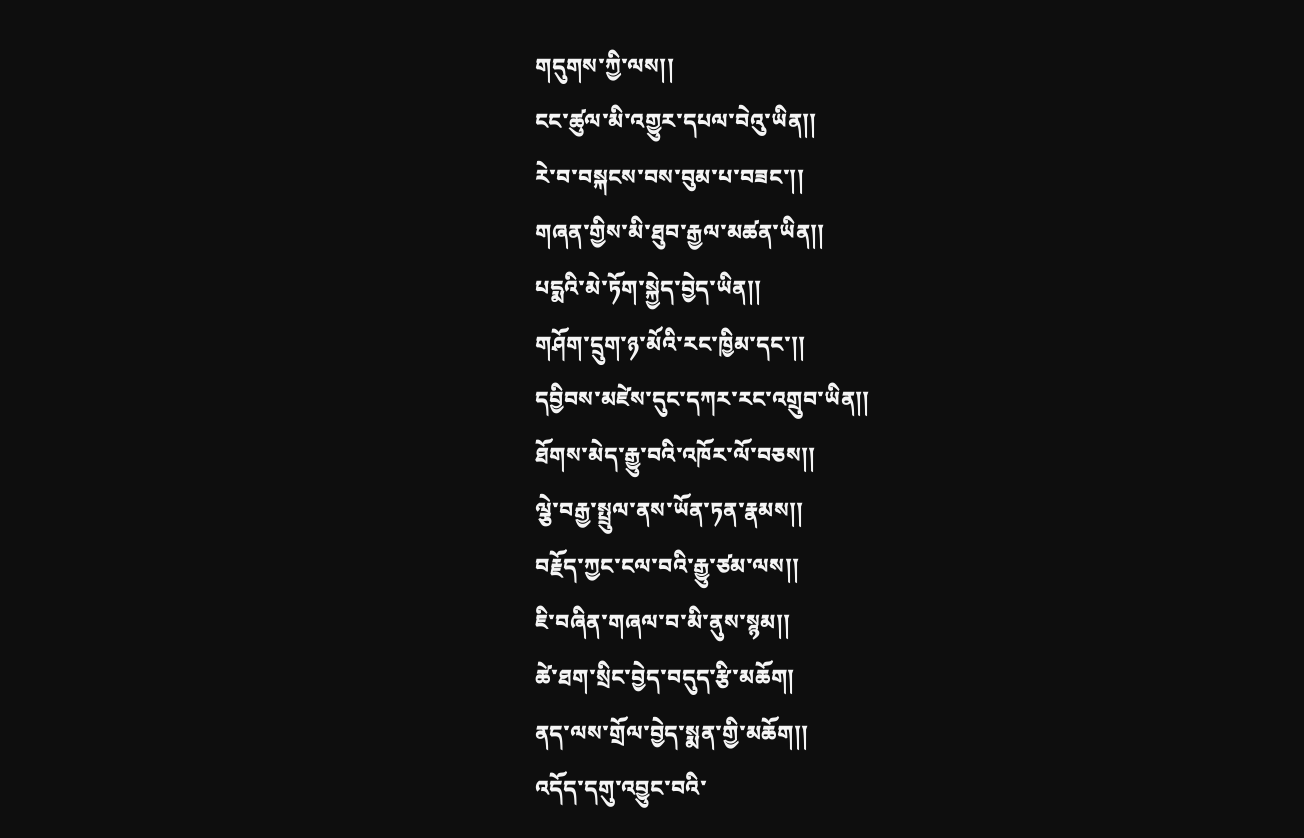གདུགས་ཀྱི་ལས།།
ངང་ཚུལ་མི་འགྱུར་དཔལ་བེའུ་ཡིན།།
རེ་བ་བསྐངས་བས་བུམ་པ་བཟང་།།
གཞན་གྱིས་མི་ཐུབ་རྒྱལ་མཚན་ཡིན།།
པདྨའི་མེ་ཏོག་སྐྱེད་བྱེད་ཡིན།།
གཤོག་དྲུག་ཉ་མོའི་རང་ཁྱིམ་དང་།།
དབྱིབས་མཛེས་དུང་དཀར་རང་འགྲུབ་ཡིན།།
ཐོགས་མེད་རྒྱུ་བའི་འཁོར་ལོ་བཅས།།
ལྕེ་བརྒྱ་སྤྲུལ་ནས་ཡོན་ཏན་རྣམས།།
བརྗོད་ཀྱང་ངལ་བའི་རྒྱུ་ཙམ་ལས།།
ཇི་བཞིན་གཞལ་བ་མི་ནུས་སྙམ།།
ཚེ་ཐག་སྲིང་བྱེད་བདུད་རྩི་མཆོག།
ནད་ལས་གྲོལ་བྱེད་སྨན་གྱི་མཆོག།།
འདོད་དགུ་འབྱུང་བའི་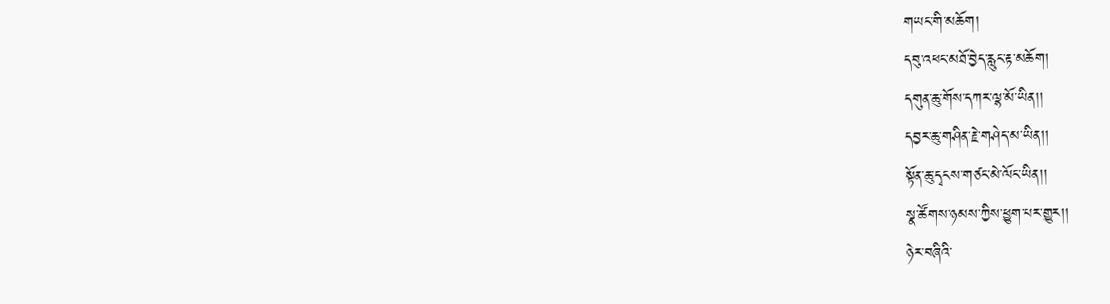གཡང་གི་མཆོག།
དབུ་འཕང་མཐོ་བྱེད་རླུང་རྟ་མཆོག།
དགུན་ཆུ་གོས་དཀར་ལྷ་མོ་ཡིན།།
དབྱར་ཆུ་གཤིན་རྗེ་གཤེད་མ་ཡིན།།
སྟོན་ཆུ་དྭངས་གཙང་མེ་ལོང་ཡིན།།
སྣ་ཚོགས་ཉམས་ཀྱིས་ཕྱུག་པར་གྱུར།།
ཉེར་བཞིའི་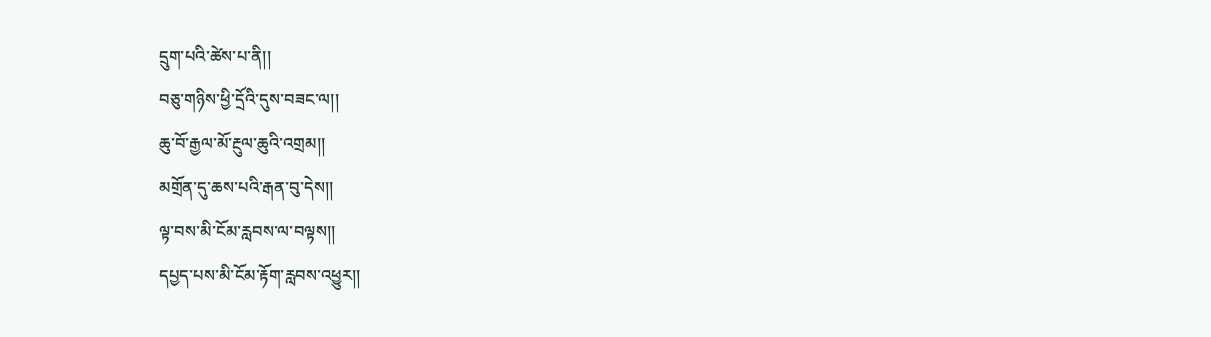དྲུག་པའི་ཚེས་པ་ནི།།
བཅུ་གཉིས་ཕྱི་དྲོའི་དུས་བཟང་ལ།།
ཆུ་བོ་རྒྱལ་མོ་རྔུལ་ཆུའི་འགྲམ།།
མགྲོན་དུ་ཆས་པའི་རྒན་བུ་དེས།།
ལྟ་བས་མི་ངོམ་རླབས་ལ་བལྟས།།
དཔྱད་པས་མི་ངོམ་རྟོག་རླབས་འཕྱུར།།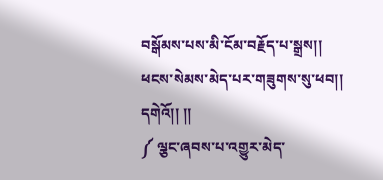བསྒོམས་པས་མི་ངོམ་བརྗོད་པ་སྒྲས།།
ཕངས་སེམས་མེད་པར་གཟུགས་སུ་ཕབ།།
དགེའོ།། །།
༼ ལྕང་ཞབས་པ་འགྱུར་མེད་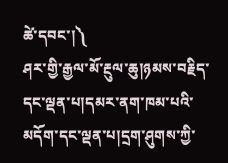ཚེ་དབང་།༽
ཤར་གྱི་རྒྱལ་མོ་རྔུལ་ཆུ།ཉམས་བརྗིད་དང་ལྡན་པ།དམར་ནག་ཁམ་པའི་མདོག་དང་ལྡན་པ།དྲག་ཤུགས་ཀྱི་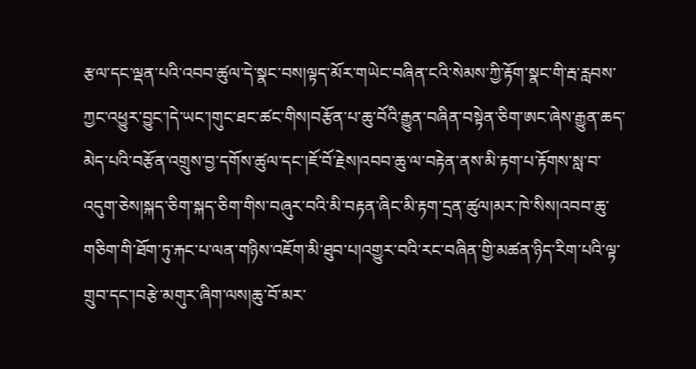རྩལ་དང་ལྡན་པའི་འབབ་ཚུལ་དེ་སྣང་བས།ལྟད་མོར་གཡེང་བཞིན་ངའི་སེམས་ཀྱི་རྟོག་སྣང་གི་རྦ་རླབས་ཀྱང་འཕྱུར་བྱུང་།དེ་ཡང་།གུང་ཐང་ཚང་གིས།བརྩོན་པ་ཆུ་བོའི་རྒྱུན་བཞིན་བསྟེན་ཅིག་ཨང་ཞེས་རྒྱུན་ཆད་མེད་པའི་བརྩོན་འགྲུས་བྱ་དགོས་ཚུལ་དང་།ཇོ་བོ་རྗེས།འབབ་ཆུ་ལ་བརྟེན་ནས་མི་རྟག་པ་རྟོགས་སླ་བ་འདུག་ཅེས།སྐད་ཅིག་སྐད་ཅིག་གིས་བཞུར་བའི་མི་བརྟན་ཞིང་མི་རྟག་དྲན་ཚུལ།མར་ཁེ་སིས།འབབ་ཆུ་གཅིག་གི་ཐོག་ཏུ་རྐང་པ་ལན་གཉིས་འཇོག་མི་ཐུབ་པ།འགྱུར་བའི་རང་བཞིན་གྱི་མཚན་ཉིད་རིག་པའི་ལྟ་གྲུབ་དང་།བརྩེ་མགུར་ཞིག་ལས།ཆུ་བོ་མར་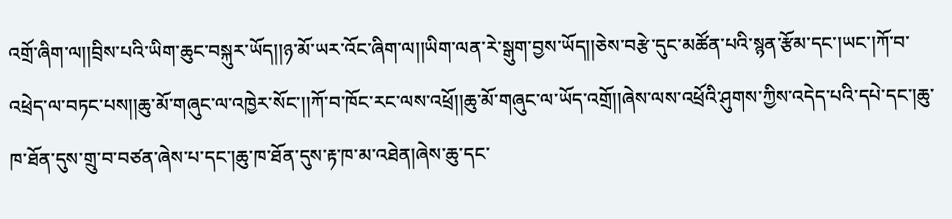འགྲོ་ཞིག་ལ།།བྲིས་པའི་ཡིག་ཆུང་བསྐུར་ཡོད།།ཉ་མོ་ཡར་འོང་ཞིག་ལ།།ཡིག་ལན་རེ་སྒུག་བྱས་ཡོད།།ཅེས་བརྩེ་དུང་མཚོན་པའི་སྙན་རྩོམ་དང་།ཡང་།ཀོ་བ་འཕྲེད་ལ་བཏང་པས།།ཆུ་མོ་གཞུང་ལ་འཁྱེར་སོང་།།ཀོ་བ་ཁོང་རང་ལས་འཕྲོ།།ཆུ་མོ་གཞུང་ལ་ཡོད་འགྲོ།།ཞེས་ལས་འཕྲོའི་ཤུགས་ཀྱིས་འདེད་པའི་དཔེ་དང་།ཆུ་ཁ་ཐོན་དུས་གྲུ་བ་བཙན་ཞེས་པ་དང་།ཆུ་ཁ་ཐོན་དུས་རྟ་ཁ་མ་འཐེན།ཞེས་ཆུ་དང་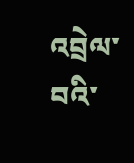འབྲེལ་བའི་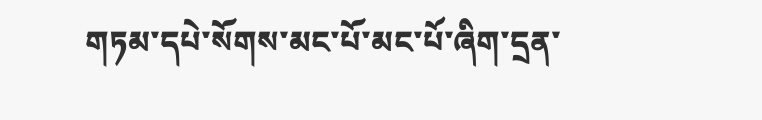གཏམ་དཔེ་སོགས་མང་པོ་མང་པོ་ཞིག་དྲན་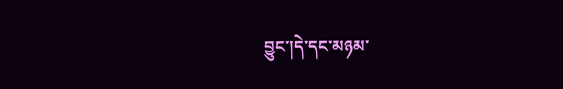བྱུང་།དེ་དང་མཉམ་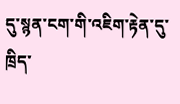དུ་སྙན་ངག་གི་འཇིག་རྟེན་དུ་ཁྲིད་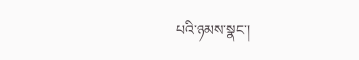པའི་ཉམས་སྣང་།